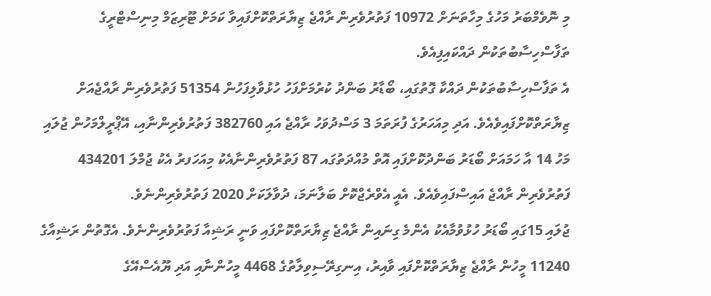މި ނޮވެމްބަރު މަހުގެ މިހާތަނަށް 10972 ފަތުރުވެރިން ރާއްޖެ ޒިޔާރަތްކޮށްފައިވާ ކަމަށް ޓޫރިޒަމް މިނިސްޓްރީގެ ތަފާސްހިސާބުތަކުން ދައްކައިފިއެވެ.
އެ ތަފާސްހިސާބުތަކުން ދައްކާ ގޮތުގައި، ބޯޑާރު ބަންދު ކުރުމަށްފަހު ހުޅުވާލިފަހުން 51354 ފަތުރުވެރިން ރާއްޖެއަށް ޒިޔާރަތްކޮށްފައިވެއެވެ. އަދި މިއަހަރުގެ ފުރަތަމަ 3 މަސްދުވަހު ރާއްޖެ އައި 382760 ފަތުރުވެރިންނާއި، އޭޕްރީލްމަހުން ޖުލައި މަހު 14 އާ ހަމައަށް ބޯޑަރު ބަންދުކޮށްފައި އޮތް މުއްދަތުގައ 87 ފަތުރުވެރިންނާއެކު މިއަހަފރު އެކު ޖުމްލަ 434201 ފަތުރުވެރިން ރާއްޖެ އައިސްފައިވެއެވެ. އެއީ އެވްރެޖްކޮށް ބަލާނަމަ، ދުވާލަކަށް 2020 ފަތުރުވެރިންނެވެ.
ޖުލައި 15ގައި ބޯޑަރު ހުޅުވުމާއެކު އެންމެ ގިނައިން ރާއްޖެ ޒިޔާރަތްކޮށްފައި ވަނީ ރަޝިއާ ފަތުރުވެރިންނެވެ. އެގޮތުން ރަޝިއާގެ 11240 މީހުން ރާއްޖެ ޒިޔާރަތްކޮށްފައި ވާއިރު، އިނގިރޭސިވިލާތުގެ 4468 މީހުންނާއި އަދި ޔޫއެސްއޭގެ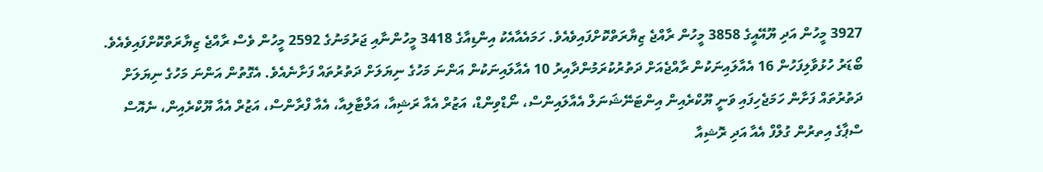3927 މީހުން އަދި ޔޫއޭއީގެ 3858 މީހުން ރާއްޖެ ޒިޔާރަތްކޮށްފައިވެއެވެ. ހަމައެއާއެކު އިންޑިއާގެ 3418 މީހުންނާއި ޖަރުމަނުގެ 2592 މީހުން ވެސް ރާއްޖެ ޒިޔާރަތްކޮށްފައިވެއެވެ.
ބޯޑަރު ހުޅުވާލިފަހުން 16 އެއާލައިނަކުން ރާއްޖެއަށް ދަތުރުކުރަމުންދާއިރު 10 އެއާލައިނަކުން އަންނަ މަހުގެ ނިޔަލަށް ދަތުރުތައް ފަށާނެއެވެ. އެގޮތުން އަންނަ މަހުގެ ނިޔަލަށް ދަތުރުތައް ފަށާން ހަމަޖެހިފައި ވަނީ ޔޫކްރެއިން އިންޓަނޭޝަނަލް އެއާލައިންސް، ނޯޑްވިންޑް، އަޒުރް އެއާ ރަޝިއާ، އަލްޓާލިއާ، އެއާ ފްރާންސް، އަޒުރް އެއާ ޔޫކްރެއިން، ނެއޮސް ސްޕާގެ އިތރުން ގުލްފް އެއާ އަދި ރޮޝިއާ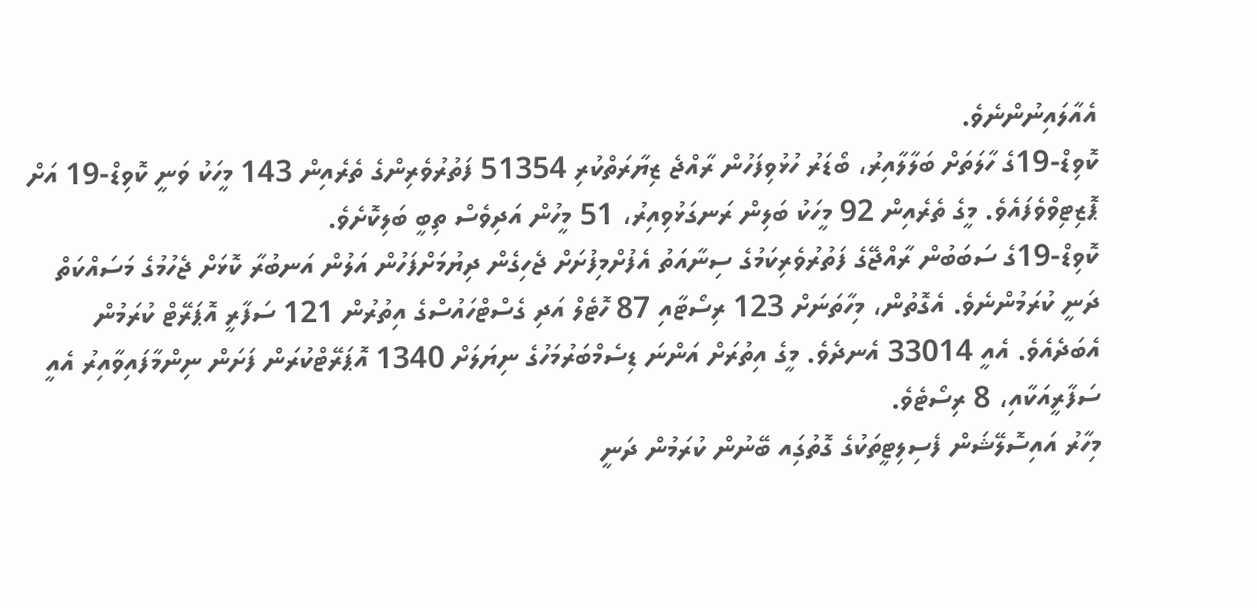އެއާލައިނުންނެވެ.
ކޮވިޑް-19ގެ ހާލަތަށް ބަލާލާއިރު، ބޯޑަރު ހުޅުވިފަހުން ރާއްޖެ ޒިޔާރަތްކުރި 51354 ފަތުރުވެރިންގެ ތެރެއިން 143 މީހަކު ވަނީ ކޮވިޑް-19 އަށް ޕޮޒިޓިވްވެފައެވެ. މީގެ ތެރެއިން 92 މީހަކު ބަލިން ރަނގަޅުވިއިރު، 51 މީހުން އަދިވެސް ތިބީ ބަލިކޮށެވެ.
ކޮވިޑް-19ގެ ސަބަބުން ރާއްޖޭގެ ފަތުރުވެރިކަމުގެ ސިނާއަތު އެފުށްމިފުށަށް ޖެހިގެން ދިޔުމަށްފަހުން އަލުން އަނބުރާ ކޮޅަށް ޖެހުމުގެ މަސައްކަތް ދަނީ ކުރަމުންނެވެ. އެގޮތުން، މިހާތަނަށް 123 ރިސޯޓާއި 87 ހޮޓެލް އަދި ގެސްޓްހައުސްގެ އިތުރުން 121 ސަފާރީ އޮޕަރޭޓް ކުރަމުން އެބަދެއެވެ. އެއީ 33014 އެނދެވެ. މީގެ އިތުރަށް އަންނަ ޑިސެމްބަރުމަހުގެ ނިޔަލަށް 1340 އޮޕަރޭޓްކުރަން ފަށަން ނިންމާފައިވާއިރު އެއީ ސަފާރީއަކާއި، 8 ރިސޯޓެވެ.
މިހާރު އައިސޮލޭޝަން ފެސިލިޓީތަކުގެ ގޮތުގަިއ ބޭނުން ކުރަމުން ދަނީ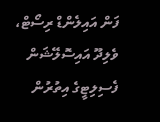ފަން އައިލެންޑް ރިސޯޓް، ވެލިދޫ އައިސޮލޭޝަން ފެސިލިޓީގެ އިތުރުން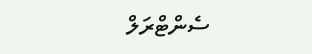ސެންޓްރަލް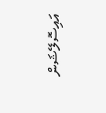އައިސޮލޭޝަން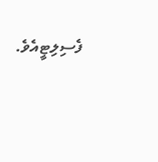ފެސިލިޓީއެވެ.